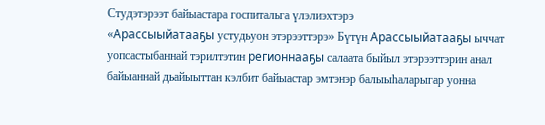Студэтэрээт байыастара госпитальга үлэлиэхтэрэ
«Арассыыйатааҕы устудьуон этэрээттэрэ» Бүтүн Арассыыйатааҕы ыччат уопсастыбаннай тэрилтэтин регионнааҕы салаата быйыл этэрээттэрин анал байыаннай дьайыыттан кэлбит байыастар эмтэнэр балыыһаларыгар уонна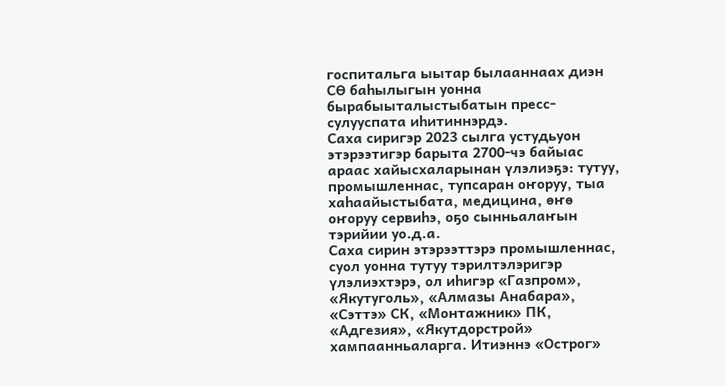госпитальга ыытар былааннаах диэн СӨ баһылыгын уонна бырабыыталыстыбатын пресс-сулууспата иһитиннэрдэ.
Саха сиригэр 2023 сылга устудьуон этэрээтигэр барыта 2700-чэ байыас араас хайысхаларынан үлэлиэҕэ: тутуу, промышленнас, тупсаран оҥоруу, тыа хаһаайыстыбата, медицина, өҥө оҥоруу сервиһэ, оҕо сынньалаҥын тэрийии уо.д.а.
Саха сирин этэрээттэрэ промышленнас, суол уонна тутуу тэрилтэлэригэр үлэлиэхтэрэ, ол иһигэр «Газпром», «Якутуголь», «Алмазы Анабара», «Сэттэ» СК, «Монтажник» ПК, «Адгезия», «Якутдорстрой» хампаанньаларга. Итиэннэ «Острог»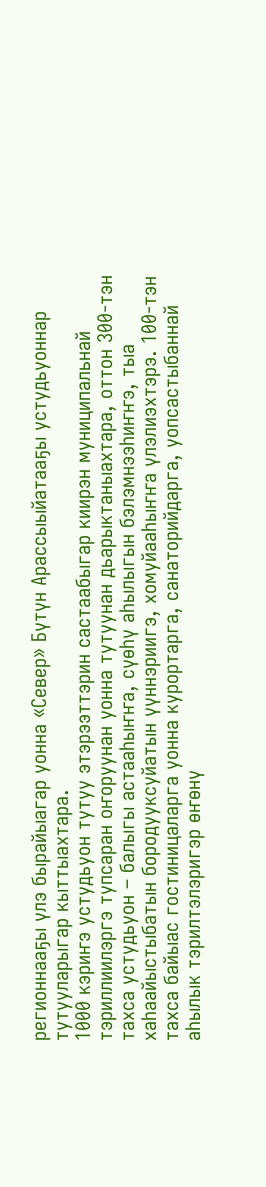регионнааҕы үлэ бырайыагар уонна «Север» Бүтүн Арассыыйатааҕы устудьуоннар тутууларыгар кыттыахтара.
1000 кэриҥэ устудьуон тутуу этэрээттэрин састаабыгар киирэн муниципальнай тэриллиилэргэ тупсаран оҥоруунан уонна тутуунан дьарыктаныахтара, оттон 300-тэн тахса устудьуон – балыгы астааһыҥҥа, сүөһү аһылыгын бэлэмнээһиҥҥэ, тыа хаһаайыстыбатын бородууксуйатын үүннэриигэ, хомуйааһыҥҥа үлэлиэхтэрэ. 100-тэн тахса байыас гостиницаларга уонна курортарга, санаторийдарга, уопсастыбаннай аһылык тэрилтэлэригэр өҥөнү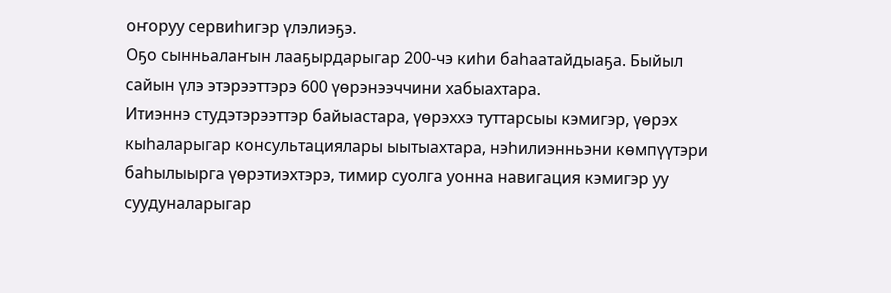оҥоруу сервиһигэр үлэлиэҕэ.
Оҕо сынньалаҥын лааҕырдарыгар 200-чэ киһи баһаатайдыаҕа. Быйыл сайын үлэ этэрээттэрэ 600 үөрэнээччини хабыахтара.
Итиэннэ студэтэрээттэр байыастара, үөрэххэ туттарсыы кэмигэр, үөрэх кыһаларыгар консультациялары ыытыахтара, нэһилиэнньэни көмпүүтэри баһылыырга үөрэтиэхтэрэ, тимир суолга уонна навигация кэмигэр уу суудуналарыгар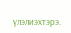үлэлиэхтэрэ.